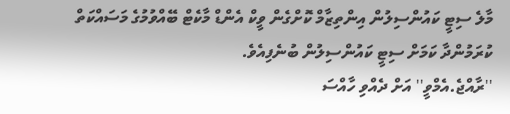މާލެ ސިޓީ ކައުންސިލުން އިންތިޒާމް ކޮށްގެން ވީކް އެންޑް މާކެޓް ބޭއްވުމުގެ މަސައްކަތް ކުރަމުންދާ ކަމަށް ސިޓީ ކައުންސިލުން ބުނެފިއެވެ.
''ރާއްޖެ.އެމްވީ'' އަށް ދެއްވި ހާއްސަ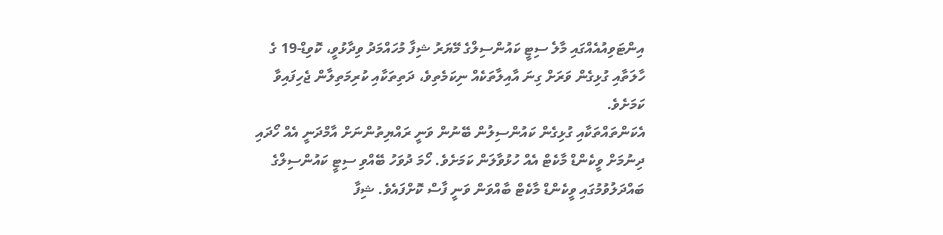އިންޓަވިއުއެއްގައި މާލެ ސިޓީ ކައުންސިލްގެ މޭޔަރު ޝިފާ މުހައްމަދު ވިދާޅުވީ، ކޮވިޑް-19 ގެ ހާލަތާއި ގުޅިގެން ވަރަށް ގިނަ އާއިލާތަކެއް ނިކަމެތިވެ، ދަތިތަކާއި ކުރިމަތިލާން ޖެހިފައިވާ ކަމަށެވެ.
އެކަންތައްތަކާއި ގުޅިގެން ކައުންސިލުން ބޭނުން ވަނީ ރައްޔިތުންނަށް އާމްދަނީ އެއް ހޯދައި ދިނުމަށް ވީކެންޑް މާކެޓް އެއް ހުޅުވާލަން ކަމަށެވެ. ހޯމަ ދުވަހު ބޭއްވި ސިޓީ ކައުންސިލްގެ ބައްދަލުވުމުގައި ވީކެންޑް މާކެޓް ބާއްވަން ވަނީ ފާސް ކޮށްފައެވެ. ޝިފާ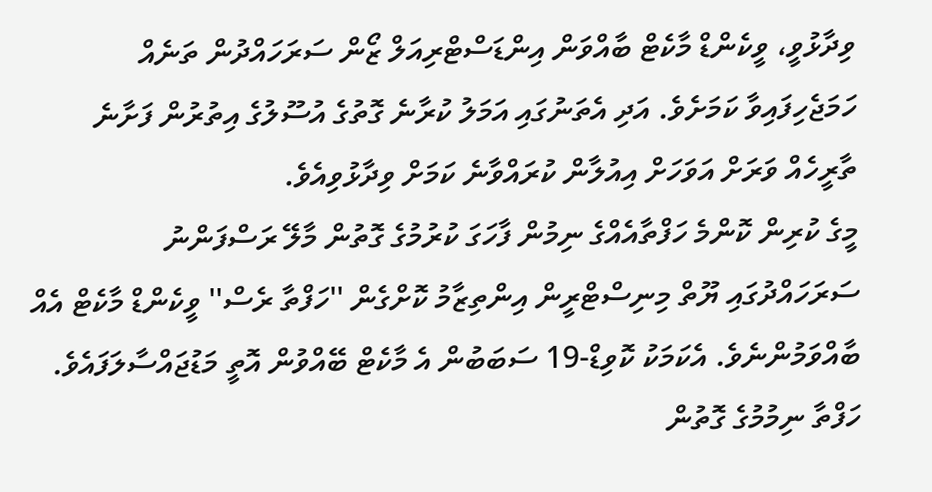ވިދާޅުވީ، ވީކެންޑް މާކެޓް ބާއްވަން އިންޑަސްޓްރިއަލް ޒޯން ސަރަހައްދުން ތަނެއް ހަމަޖެހިފައިވާ ކަމަށެވެ. އަދި އެތަނުގައި އަމަލު ކުރާނެ ގޮތުގެ އުސޫލުގެ އިތުރުން ފަށާނެ ތާރީހެއް ވަރަށް އަވަހަށް އިއުލާން ކުރައްވާނެ ކަމަށް ވިދާޅުވިއެވެ.
މީގެ ކުރިން ކޮންމެ ހަފްތާއެއްގެ ނިމުން ފާހަގަ ކުރުމުގެ ގޮތުން މާލޭ ރަސްފަންނު ސަރަހައްދުގައި ޔޫތް މިނިސްޓްރީން އިންތިޒާމު ކޮށްގެން ''ހަފްތާ ރެސް'' ވީކެންޑް މާކެޓް އެއް ބާއްވަމުންނެވެ. އެކަމަކު ކޮވިޑް-19 ސަބަބުން އެ މާކެޓް ބޭއްވުން އޮތީ މަޑުޖައްސާލަފައެވެ. ހަފްތާ ނިމުމުގެ ގޮތުން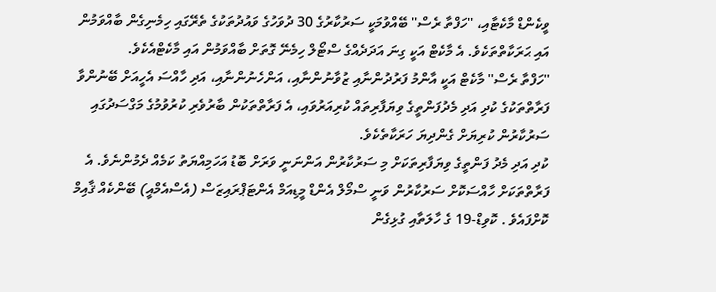ވީކެންޑް މާކެޓާއި، ''ހަފްތާ ރެސް'' ބޭއްވުމަކީ ސަރުކާރުގެ 30 ދުވަހުގެ ވައުދުތަކުގެ ތެރޭގައި ހިމެނިގެން ބާއްވަމުން އައި ޙަރަކާތްތަކެވެ. އެ މާކެޓް އަކީ ގިނަ އަދަދެއްގެ ސްޓޯލް ހިމެނޭ ގޮތަށް ބާއްވަމުން އައި މާކެޓްއެކެވެ.
''ހަފްތާ ރެސް'' މާކެޓް އަކީ އާންމު ފަރުދުންނާއި ޒުވާނުންނާއި، އަންހެނުންނާއި، އަދި ހާއްސަ އެހީއަށް ބޭނުންވާ ފަރާތްތަކުގެ ކުދި އަދި މެދުފަންތީގެ ވިޔަފާރިތައް ކުރިއަރުވައި، އެ ފަރާތްތަކުން ބާރުވެރި ކުރުވުމުގެ މަގްސަދުގައި ސަރުކާރުން ކުރިޔަށް ގެންދިޔަ ހަރަކާތެކެވެ.
ކުދި އަދި މެދު ފަންތީގެ ވިޔަފާރިތަކަށް މި ސަރުކާރުން އަންނަނީ ވަރަށް ބޮޑު އަހަމިއްޔަތު ކަމެއް ދެމުންނެވެ. އެ ފަރާތްތަކަށް ހާއްސަކޮށް ސަރުކާރުން ވަނީ ސްމޯލް އެންޑް މީޑިއަމް އެންޓަޕްރައިޒަސް (އެސްއެމްއީ) ބޭންކެއް ޤާއިމް ކޮށްފައެވެ . ކޮވިޑް-19 ގެ ހާލަތާއި ގުޅިގެން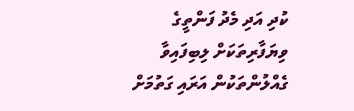ކުދި އަދި މެދު ފަންތީގެ ވިޔަފާރިތަކަށް ލިބިފައިވާ ގެއްލުންތަކުން އަރައި ގަތުމަށް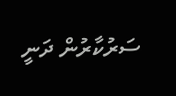ސަރުކާރުން ދަނީ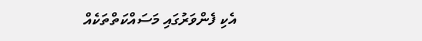އެކި ފެންވަރުގައި މަސައްކަތްތަކެއް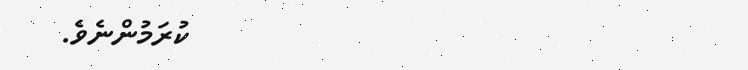ކުރަމުންނެވެ.